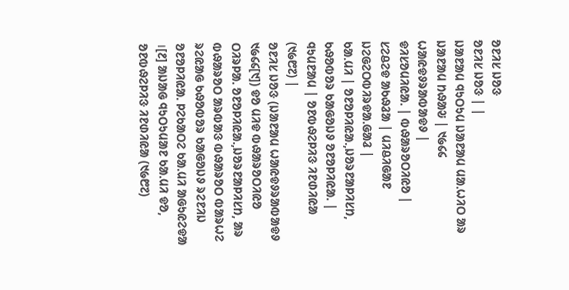ᱚᱱᱤᱥ ᱡᱚᱝ
ᱚᱱᱤᱥ ᱡᱚᱝ | |
ᱡᱟᱱᱟᱢ ᱧᱩᱛᱩᱢ ᱡᱟᱱᱟᱢ ᱢᱟᱹᱦᱤᱛ ᱟᱨ ᱡᱟᱱᱟᱢ ᱴᱷᱟᱶ | ᱑᱙᱔᱔ ᱦᱟᱭᱫᱽᱨᱟᱵᱟᱫᱽ |
ᱫᱤᱥᱚᱢᱤᱭᱟᱹ | ᱵᱷᱟᱨᱚᱛᱤᱭᱚ |
ᱥᱮᱪᱮᱫ ᱟᱠᱷᱲᱟ | ᱢᱤᱪᱤᱜᱟᱱ ᱡᱮᱜᱮᱛᱵᱤᱨᱫᱟ.ᱜᱟᱲ |
ᱠᱟᱹᱢᱤ | ᱚᱱᱚᱞᱤᱭᱟ.,ᱡᱚᱨᱱᱟᱞᱤᱥᱴ, ᱠᱷᱚᱵᱚᱨ ᱠᱟᱜᱚᱡᱽ ᱚᱱᱚᱞᱤᱭᱟ. |
ᱧᱩᱢᱱᱟᱢ | ᱚᱱᱵᱷᱮᱞᱤᱝ ᱤᱱᱰᱤᱭᱟ (᱑᱙᱘᱗) |
ᱚᱱᱤᱥ ᱡᱚᱝ (ᱡᱟᱱᱟᱢ ᱦᱟᱭᱫᱽᱨᱟᱵᱟᱫᱽ ᱑᱙᱔᱔[᱑]) ᱫᱚ ᱢᱤᱫ ᱵᱷᱟᱨᱚᱛᱤᱭᱚ ᱛᱤᱨᱞᱟ. ᱚᱱᱚᱞᱤᱭᱟ.,ᱡᱚᱨᱱᱟᱞᱤᱥᱴ, ᱟᱨ ᱵᱷᱟᱨᱚᱛ ᱟᱨᱵᱟᱝ ᱵᱷᱟᱨᱚᱛ ᱵᱟᱨᱦᱮ ᱨᱮᱭᱟᱜ ᱠᱷᱚᱵᱚᱨ ᱠᱟᱜᱚᱡᱽ ᱨᱮᱱᱤᱡ ᱚᱱᱚᱞᱤᱭᱟ. ᱞᱮᱠᱟᱛᱮ ᱠᱟ.ᱢᱤ ᱟᱜᱩᱭᱮᱫᱟ ।[᱒] ᱟᱡᱟᱜ ᱧᱩᱛᱩᱢᱟᱱ ᱠᱟ.ᱢᱤ ᱫᱚ, ᱚᱱᱵᱷᱮᱞᱤᱝ ᱤᱱᱰᱤᱭᱟ (᱑᱙᱘᱗)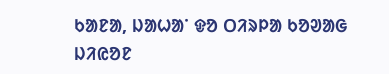ᱠᱟᱱᱟ, ᱡᱟᱦᱟᱸ ᱫᱚ ᱛᱤᱨᱞᱟ ᱠᱚᱣᱟᱜ ᱡᱤᱭᱚᱱ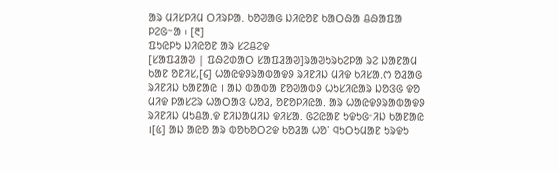ᱟᱨ ᱢᱤᱥᱞᱤᱢ ᱛᱤᱨᱞᱟ. ᱠᱚᱣᱟᱜ ᱡᱤᱭᱚᱱ ᱠᱟᱛᱷᱟ ᱪᱷᱟᱯᱟ ᱞᱮᱜᱻᱟ ᱾ [᱓]
ᱯᱩᱭᱞᱩ ᱡᱤᱭᱚᱱ ᱟᱨ ᱥᱮᱪᱮᱫ
[ᱥᱟᱯᱲᱟᱣ | ᱯᱷᱮᱰᱟᱛ ᱥᱟᱯᱲᱟᱣ]ᱨᱟᱣᱩᱨᱠᱮᱞᱟ ᱨᱮ ᱡᱟᱱᱟᱢ ᱠᱟᱱ ᱚᱱᱤᱥ,[᱔] ᱦᱟᱭᱫᱽᱨᱟᱵᱟᱫᱽ ᱨᱤᱱᱤᱡ ᱢᱤᱫ ᱠᱤᱥᱟ.ᱬ ᱚᱲᱟᱜ ᱨᱤᱱᱤᱡ ᱠᱟᱱᱟᱭ । ᱟᱡ ᱵᱟᱵᱟ ᱱᱚᱣᱟᱵᱽ ᱦᱩᱥᱤᱭᱟᱨ ᱡᱚᱝᱜ ᱫᱚ ᱢᱤᱫ ᱞᱟᱥᱮᱨ ᱦᱟᱛᱟᱝ ᱦᱚᱲ, ᱚᱱᱚᱞᱤᱭᱟ. ᱟᱨ ᱦᱟᱭᱫᱽᱨᱟᱵᱟᱫᱽ ᱨᱤᱱᱤᱡ ᱢᱩᱪᱟ.ᱫ ᱱᱤᱡᱟᱢᱤᱡ ᱫᱤᱥᱟ. ᱜᱮᱭᱟᱱ ᱩᱫᱩᱜᱼᱤᱡ ᱠᱟᱱᱟᱭ ।[᱕] ᱟᱡ ᱟᱭᱚ ᱟᱨ ᱵᱚᱠᱚᱛᱮᱫ ᱠᱚᱲᱟ ᱦᱚᱸ ᱧᱩᱛᱩᱢᱟᱱ ᱩᱨᱫᱩ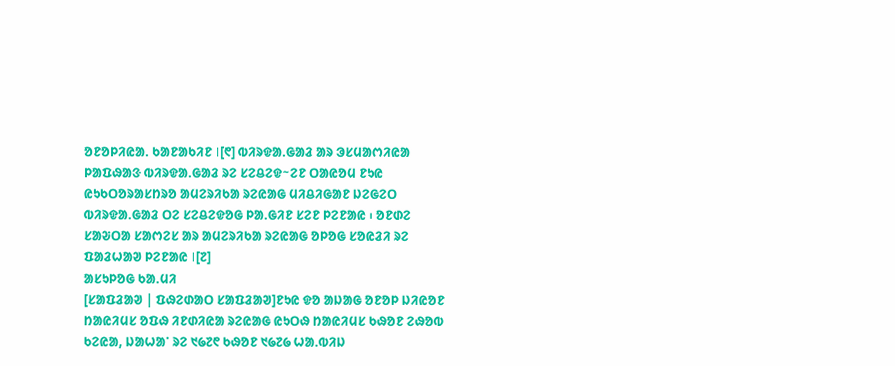ᱚᱱᱚᱞᱤᱭᱟ. ᱠᱟᱱᱟᱠᱤᱱ ।[᱖] ᱵᱤᱨᱫᱟ.ᱜᱟᱲ ᱟᱨ ᱳᱥᱢᱟᱬᱤᱭᱟ ᱞᱟᱯᱷᱟᱝ ᱵᱤᱨᱫᱟ.ᱜᱟᱲ ᱨᱮ ᱥᱮᱪᱮᱫᱻᱮᱱ ᱛᱟᱭᱚᱢ ᱱᱩᱭ ᱭᱩᱠᱛᱚᱨᱟᱥᱴᱨᱚ ᱟᱢᱮᱨᱤᱠᱟ ᱨᱮᱭᱟᱜ ᱢᱤᱪᱤᱜᱟᱱ ᱡᱮᱜᱮᱛ ᱵᱤᱨᱫᱟ.ᱜᱟᱲ ᱛᱮ ᱥᱮᱪᱮᱫᱚᱜ ᱞᱟ.ᱜᱤᱱ ᱥᱮᱱ ᱞᱮᱱᱟᱭ ᱾ ᱚᱱᱰᱮ ᱥᱟᱶᱛᱟ ᱥᱟᱬᱮᱥ ᱟᱨ ᱟᱢᱮᱨᱤᱠᱟ ᱨᱮᱭᱟᱜ ᱚᱞᱚᱜ ᱥᱚᱭᱲᱤ ᱨᱮ ᱯᱟᱲᱦᱟᱣ ᱞᱮᱱᱟᱭ ।[᱗]
ᱟᱥᱩᱞᱚᱜ ᱠᱟ.ᱢᱤ
[ᱥᱟᱯᱲᱟᱣ | ᱯᱷᱮᱰᱟᱛ ᱥᱟᱯᱲᱟᱣ]ᱱᱩᱭ ᱫᱚ ᱟᱡᱟᱜ ᱚᱱᱚᱞ ᱡᱤᱭᱚᱱ ᱴᱟᱭᱤᱢᱥ ᱚᱯᱷ ᱤᱱᱰᱤᱭᱟ ᱨᱮᱭᱟᱜ ᱭᱩᱛᱷ ᱴᱟᱭᱤᱢᱥ ᱠᱷᱚᱱ ᱮᱷᱚᱵ ᱠᱮᱭᱟ, ᱡᱟᱦᱟᱸ ᱨᱮ ᱑᱙᱗᱖ ᱠᱷᱚᱱ ᱑᱙᱗᱙ ᱦᱟ.ᱵᱤᱡ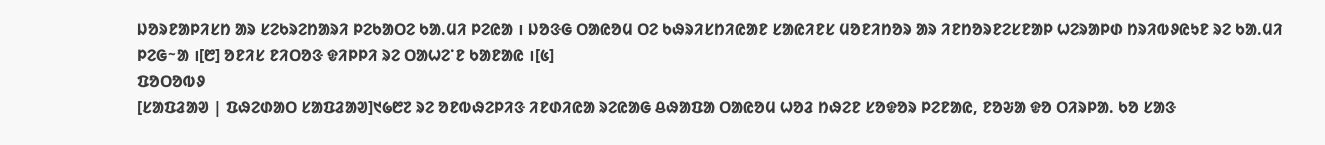ᱡᱚᱨᱱᱟᱞᱤᱥᱴ ᱟᱨ ᱥᱮᱠᱨᱮᱴᱟᱨᱤ ᱞᱮᱠᱟᱛᱮ ᱠᱟ.ᱢᱤ ᱞᱮᱭᱟ । ᱡᱚᱝᱜ ᱛᱟᱭᱚᱢ ᱛᱮ ᱠᱷᱨᱤᱥᱴᱤᱭᱟᱱ ᱥᱟᱭᱤᱱᱥ ᱢᱚᱱᱤᱴᱚᱨ ᱟᱨ ᱤᱱᱴᱚᱨᱱᱮᱥᱱᱟᱞ ᱦᱮᱨᱟᱞᱰ ᱴᱨᱤᱵᱽᱭᱩᱱ ᱨᱮ ᱠᱟ.ᱢᱤ ᱞᱮᱜᱻᱟ ।[᱘] ᱚᱱᱤᱥ ᱱᱤᱛᱚᱝ ᱫᱤᱞᱞᱤ ᱨᱮ ᱛᱟᱦᱮᱸᱱ ᱠᱟᱱᱟᱭ ।[᱕]
ᱯᱚᱛᱚᱵᱽ
[ᱥᱟᱯᱲᱟᱣ | ᱯᱷᱮᱰᱟᱛ ᱥᱟᱯᱲᱟᱣ]᱑᱙᱘᱗ ᱨᱮ ᱚᱱᱵᱷᱮᱞᱤᱝ ᱤᱱᱰᱤᱭᱟ ᱨᱮᱭᱟᱜ ᱪᱷᱟᱯᱟ ᱛᱟᱭᱚᱢ ᱦᱚᱲ ᱴᱷᱮᱱ ᱥᱚᱫᱚᱨ ᱞᱮᱱᱟᱭ, ᱱᱚᱶᱟ ᱫᱚ ᱛᱤᱨᱞᱟ. ᱠᱚ ᱥᱟᱝ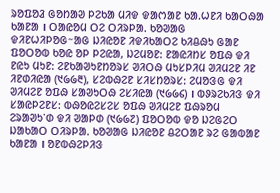ᱨᱚᱯᱚᱲ ᱜᱚᱴᱟᱣ ᱞᱮᱠᱟ ᱢᱤᱫ ᱫᱟᱬᱟᱱ ᱠᱟ.ᱦᱱᱤ ᱠᱟᱛᱷᱟ ᱠᱟᱱᱟ । ᱛᱟᱭᱚᱢ ᱛᱮ ᱛᱤᱨᱞᱟ. ᱠᱚᱣᱟᱜ ᱫᱤᱱᱦᱤᱞᱚᱜᱻᱟᱜ ᱡᱤᱭᱚᱱ ᱤᱫᱤᱠᱟᱛᱮ ᱠᱤᱪᱷᱩ ᱜᱟᱱ ᱯᱚᱛᱚᱵ ᱠᱚᱭ ᱚᱞ ᱞᱮᱭᱟ, ᱡᱮᱢᱚᱱ: ᱱᱟᱭᱤᱴᱥ ᱚᱯᱷ ᱫᱤ ᱱᱭᱩ ᱢᱩᱱ: ᱮᱱᱠᱟᱣᱩᱱᱴᱚᱨᱥ ᱣᱤᱛᱷ ᱢᱩᱥᱞᱤᱢ ᱣᱤᱢᱮᱱ ᱤᱱ ᱤᱱᱰᱤᱭᱟ (᱑᱙᱙᱓), ᱥᱮᱵᱷᱮᱱ ᱥᱤᱥᱴᱚᱨᱥ: ᱮᱢᱚᱝᱜ ᱫᱤ ᱣᱤᱢᱮᱱ ᱚᱯᱷ ᱥᱟᱣᱩᱛᱷ ᱮᱥᱤᱭᱟ (᱑᱙᱙᱔) । ᱵᱽᱨᱮᱠᱤᱝ ᱫᱤ ᱥᱟᱭᱞᱮᱱᱥ: ᱵᱷᱚᱭᱮᱥᱮᱥ ᱚᱯᱷ ᱣᱤᱢᱮᱱ ᱯᱷᱨᱚᱢ ᱮᱨᱟᱣᱩᱸᱰ ᱫᱤ ᱣᱟᱞᱰ (᱑᱙᱙᱗) ᱯᱚᱛᱚᱵ ᱫᱚ ᱡᱮᱜᱮᱛ ᱡᱟᱠᱟᱛ ᱛᱤᱨᱞᱟ. ᱠᱚᱣᱟᱜ ᱡᱤᱭᱚᱱ ᱪᱮᱛᱟᱱ ᱨᱮ ᱜᱟᱵᱟᱱ ᱠᱟᱱᱟ । ᱚᱱᱵᱷᱮᱞᱤᱝ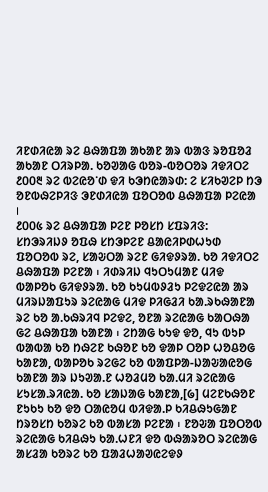ᱤᱱᱰᱤᱭᱟ ᱨᱮ ᱪᱷᱟᱯᱟ ᱟᱠᱟᱱ ᱟᱨ ᱵᱟᱝ ᱨᱚᱯᱚᱲ ᱟᱠᱟᱱ ᱛᱤᱨᱞᱟ. ᱠᱚᱣᱟᱜ ᱵᱚᱨ-ᱵᱚᱛᱚᱨ ᱤᱫᱤᱛᱮ ᱒᱐᱐᱓ ᱨᱮ ᱵᱮᱭᱚᱸᱰ ᱫᱤ ᱠᱳᱴᱭᱟᱨᱰ: ᱮ ᱥᱤᱠᱣᱮᱞ ᱴᱳ ᱚᱱᱵᱷᱮᱞᱤᱝ ᱳᱱᱰᱤᱭᱟ ᱯᱚᱛᱚᱵ ᱪᱷᱟᱯᱟ ᱞᱮᱭᱟ ।
᱒᱐᱐᱕ ᱨᱮ ᱪᱷᱟᱯᱟ ᱞᱮᱱ ᱞᱚᱥᱴ ᱥᱯᱨᱤᱝ: ᱥᱴᱳᱨᱤᱡᱽ ᱚᱯᱷ ᱥᱴᱳᱞᱮᱱ ᱪᱟᱭᱤᱞᱰᱦᱩᱰ ᱯᱚᱛᱚᱵ ᱨᱮ, ᱥᱟᱶᱛᱟ ᱨᱮᱱ ᱜᱤᱫᱽᱨᱟ. ᱠᱚ ᱤᱫᱤᱛᱮ ᱪᱷᱟᱯᱟ ᱞᱮᱱᱟ ᱾ ᱤᱰᱨᱤᱡ ᱧᱩᱛᱩᱢᱟᱱ ᱢᱤᱫ ᱵᱟᱞᱚᱠ ᱜᱤᱫᱽᱨᱟ. ᱠᱚ ᱠᱩᱢᱵᱽᱲᱩ ᱞᱮᱫᱮᱭᱟ ᱟᱨ ᱢᱤᱨᱡᱟᱯᱩᱨ ᱨᱮᱭᱟᱜ ᱢᱤᱫ ᱞᱤᱜᱲᱤ ᱠᱟ.ᱨᱠᱷᱟᱱᱟ ᱨᱮ ᱠᱚ ᱟ.ᱠᱷᱨᱤᱧ ᱞᱮᱫᱮ, ᱚᱱᱟ ᱨᱮᱭᱟᱜ ᱠᱟᱛᱷᱟ ᱜᱮ ᱪᱷᱟᱯᱟ ᱠᱟᱱᱟ ᱾ ᱮᱴᱟᱜ ᱠᱩᱫ ᱫᱚ, ᱧᱩ ᱵᱩᱞ ᱵᱟᱵᱟ ᱠᱚ ᱴᱷᱮᱱ ᱠᱷᱚᱱ ᱠᱚ ᱫᱟᱞ ᱛᱚᱞ ᱦᱚᱪᱚᱜ ᱠᱟᱱᱟ, ᱵᱟᱞᱚᱠ ᱨᱮᱜᱮ ᱠᱚ ᱵᱟᱯᱞᱟ-ᱡᱟᱶᱟᱭᱚᱜ ᱠᱟᱱᱟ ᱟᱨ ᱡᱩᱣᱟ.ᱱ ᱦᱚᱲᱢᱚ ᱠᱟ.ᱢᱤ ᱨᱮᱭᱟᱜ ᱥᱩᱥᱟ.ᱨᱤᱭᱟ. ᱠᱚ ᱥᱟᱡᱟᱜ ᱠᱟᱱᱟ,[᱙] ᱢᱮᱱᱠᱷᱚᱱ ᱱᱩᱠᱩ ᱠᱚ ᱫᱚ ᱛᱟᱭᱚᱢ ᱵᱤᱫᱟ.ᱞ ᱠᱤᱪᱷᱩᱜᱟᱱ ᱴᱨᱚᱥᱴ ᱠᱚᱨᱮ ᱠᱚ ᱵᱟᱥᱟ ᱞᱮᱱᱟ ᱾ ᱱᱚᱶᱟ ᱯᱚᱛᱚᱵ ᱨᱮᱭᱟᱜ ᱠᱤᱪᱷᱩ ᱠᱟ.ᱦᱱᱤ ᱫᱚ ᱵᱷᱟᱨᱚᱛ ᱨᱮᱭᱟᱜ ᱟᱥᱲᱟ ᱠᱚᱨᱮ ᱠᱚ ᱯᱟᱲᱦᱟᱣᱭᱮᱫᱽ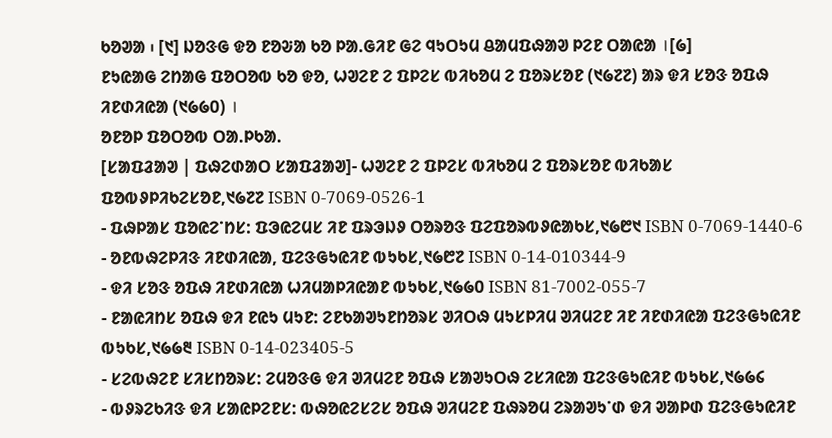ᱠᱚᱣᱟ ᱾ [᱑] ᱡᱚᱝᱜ ᱫᱚ ᱱᱚᱶᱟ ᱠᱚ ᱞᱟ.ᱜᱤᱱ ᱜᱮ ᱧᱩᱛᱩᱢ ᱪᱟᱢᱯᱷᱟᱣ ᱞᱮᱱ ᱛᱟᱭᱟ ।[᱙]
ᱱᱩᱭᱟᱜ ᱮᱴᱟᱜ ᱯᱚᱛᱚᱵ ᱠᱚ ᱫᱚ, ᱦᱣᱮᱱ ᱮ ᱯᱞᱮᱥ ᱵᱤᱠᱚᱢ ᱮ ᱯᱚᱨᱥᱚᱱ (᱑᱙᱗᱗) ᱟᱨ ᱫᱤ ᱥᱚᱝ ᱚᱯᱷ ᱤᱱᱰᱤᱭᱟ (᱑᱙᱙᱐) ।
ᱚᱱᱚᱞ ᱯᱚᱛᱚᱵ ᱛᱟ.ᱞᱠᱟ.
[ᱥᱟᱯᱲᱟᱣ | ᱯᱷᱮᱰᱟᱛ ᱥᱟᱯᱲᱟᱣ]- ᱦᱣᱮᱱ ᱮ ᱯᱞᱮᱥ ᱵᱤᱠᱚᱢ ᱮ ᱯᱚᱨᱥᱚᱱ ᱵᱤᱠᱟᱥ ᱯᱚᱵᱽᱞᱤᱠᱮᱥᱚᱱ,᱑᱙᱗᱗ ISBN 0-7069-0526-1
- ᱯᱷᱞᱟᱥ ᱯᱚᱭᱮᱸᱴᱥ: ᱯᱳᱭᱮᱢᱥ ᱤᱱ ᱯᱨᱳᱡᱽ ᱛᱚᱨᱚᱝ ᱯᱮᱯᱚᱨᱵᱽᱭᱟᱠᱥ,᱑᱙᱘᱑ ISBN 0-7069-1440-6
- ᱚᱱᱵᱷᱮᱞᱤᱝ ᱤᱱᱰᱤᱭᱟ, ᱯᱮᱝᱜᱩᱭᱤᱱ ᱵᱩᱠᱥ,᱑᱙᱘᱗ ISBN 0-14-010344-9
- ᱫᱤ ᱥᱚᱝ ᱚᱯᱷ ᱤᱱᱰᱤᱭᱟ ᱦᱤᱢᱟᱞᱤᱭᱟᱱ ᱵᱩᱠᱥ,᱑᱙᱙᱐ ISBN 81-7002-055-7
- ᱱᱟᱭᱤᱴᱥ ᱚᱯᱷ ᱫᱤ ᱱᱭᱩ ᱢᱩᱱ: ᱮᱱᱠᱟᱣᱩᱱᱴᱚᱨᱥ ᱣᱤᱛᱷ ᱢᱩᱥᱞᱤᱢ ᱣᱤᱢᱮᱱ ᱤᱱ ᱤᱱᱰᱤᱭᱟ ᱯᱮᱝᱜᱩᱭᱤᱱ ᱵᱩᱠᱥ,᱑᱙᱙᱓ ISBN 0-14-023405-5
- ᱥᱮᱵᱷᱮᱱ ᱥᱤᱥᱴᱚᱨᱥ: ᱮᱢᱚᱝᱜ ᱫᱤ ᱣᱤᱢᱮᱱ ᱚᱯᱷ ᱥᱟᱣᱩᱛᱷ ᱮᱥᱤᱭᱟ ᱯᱮᱝᱜᱩᱭᱤᱱ ᱵᱩᱠᱥ,᱑᱙᱙᱔
- ᱵᱽᱨᱮᱠᱤᱝ ᱫᱤ ᱥᱟᱭᱞᱮᱱᱥ: ᱵᱷᱚᱭᱮᱥᱮᱥ ᱚᱯᱷ ᱣᱤᱢᱮᱱ ᱯᱷᱨᱚᱢ ᱮᱨᱟᱣᱩᱸᱰ ᱫᱤ ᱣᱟᱞᱰ ᱯᱮᱝᱜᱩᱭᱤᱱ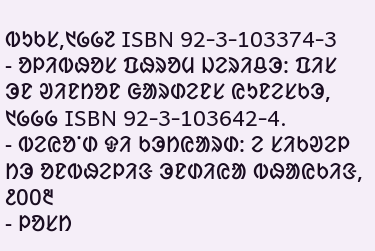ᱵᱩᱠᱥ,᱑᱙᱙᱗ ISBN 92-3-103374-3
- ᱚᱞᱤᱵᱷᱚᱥ ᱯᱷᱨᱚᱢ ᱡᱮᱨᱤᱪᱳ: ᱯᱤᱥ ᱳᱱ ᱣᱤᱱᱴᱚᱱ ᱜᱟᱨᱰᱮᱱᱥ ᱭᱩᱱᱮᱥᱠᱳ, ᱑᱙᱙᱙ ISBN 92-3-103642-4.
- ᱵᱮᱭᱚᱸᱰ ᱫᱤ ᱠᱳᱴᱭᱟᱨᱰ: ᱮ ᱥᱤᱠᱣᱮᱞ ᱴᱳ ᱚᱱᱵᱷᱮᱞᱤᱝ ᱳᱱᱰᱤᱭᱟ ᱵᱷᱟᱭᱠᱤᱝ, ᱒᱐᱐᱓
- ᱞᱚᱥᱴ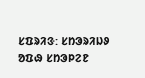ᱥᱯᱨᱤᱝ: ᱥᱴᱳᱨᱤᱡᱽ ᱚᱯᱷ ᱥᱴᱳᱞᱮᱱ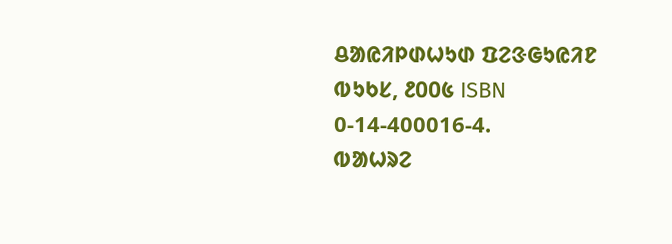ᱪᱟᱭᱤᱞᱰᱦᱩᱰ ᱯᱮᱝᱜᱩᱭᱤᱱ ᱵᱩᱠᱥ, ᱒᱐᱐᱕ ISBN 0-14-400016-4.
ᱵᱟᱦᱨᱮ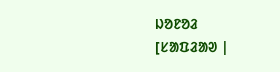ᱡᱚᱱᱚᱲ
[ᱥᱟᱯᱲᱟᱣ |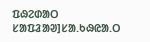ᱯᱷᱮᱰᱟᱛ ᱥᱟᱯᱲᱟᱣ]ᱥᱟ.ᱠᱷᱭᱟ.ᱛ